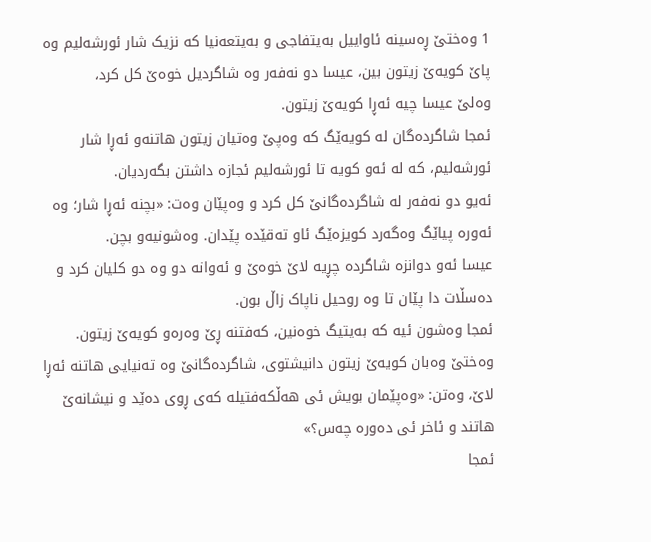1 وەختێ ڕەسینه ئاواییل بەیتفاجی و بەیتعەنیا که نزیک شار ئورشەلیم وه پاێ کویەێ زیتون بین، عیسا دو نەفەر وه شاگردیل خوەێ کل کرد،
وەلێ عیسا چیه ئەڕا کویەێ زیتون.
ئمجا شاگردەگان له کویەێگ که وەپێ وەتیان زیتون هاتنەو ئەڕا شار ئورشەلیم، که له ئەو کویه تا ئورشەلیم ئجازه داشتن بگەردیان.
ئەیو دو نەفەر له شاگردەگانێ کل کرد و وەپێان وەت: «بچنه ئەڕا شار؛ وه ئەوره پیاێگ وەگەرد کویزەێگ ئاو تەقێده پێدان. وەشونیەو بچن.
عیسا ئەو دوانزه شاگرده چڕیه لاێ خوەێ و ئەوانه دو وه دو کلیان کرد و دەسڵات دا پێان تا وه روحیل ناپاک زاڵ بون.
ئمجا وەشون ئیه که بەیتیگ خوەنین، کەفتنه ڕێ وەرەو کویەێ زیتون.
وەختێ وەبان کویەێ زیتون دانیشتوی، شاگردەگانێ وه تەنیایی هاتنه ئەڕا لاێ، وەتن: «وەپێمان بویش ئی هەڵکەفتیله کەی ڕوی دەێد و نیشانەێ هاتند و ئاخر ئی دەوره چەس؟»
ئمجا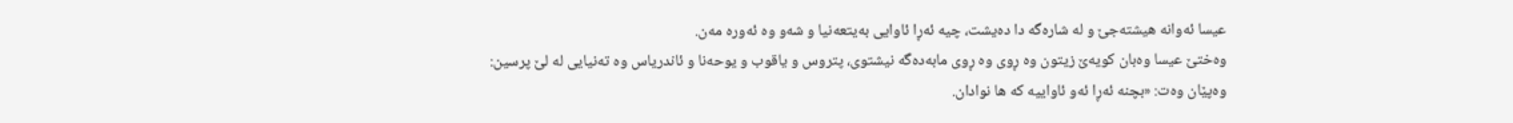عیسا ئەوانه هیشتەجێ و له شارەگه دا دەیشت، چیه ئەڕا ئاوایی بەیتعەنیا و شەو وه ئەوره مەن.
وەختێ عیسا وەبان کویەێ زیتون وه ڕوی وه ڕوی مابەدەگه نیشتوی، پتروس و یاقوب و یوحەنا و ئاندریاس وه تەنیایی له لێ پرسین:
وەپێان وەت: «بچنه ئەڕا ئەو ئاواییه که ها نوادان.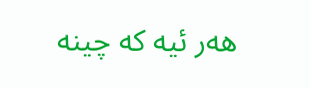هەر ئیه که چینه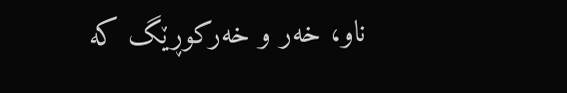ناو، خەر و خەرکوڕێگ که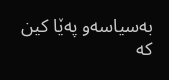بەسیاسەو پەێا کین که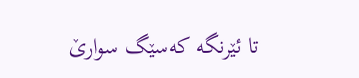تا ئێرنگه کەسێگ سوارێ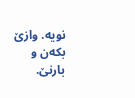نویه. وازێ بکەن و بارنێ.